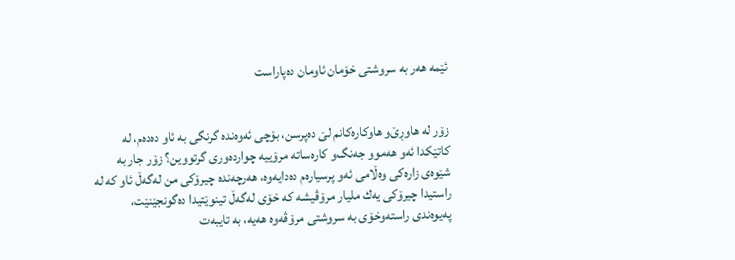ئێمه‌ هه‌ر به‌ سروشتی‌ خۆمان ئاومان ده‌پاراست


زۆر له‌ هاوڕێ‌و هاوكاره‌كانم لێ ده‌پرسن، بۆچی‌ ئه‌وه‌نده‌ گرنگی‌ به‌ ئاو ده‌ده‌م، له‌ كاتێكدا ئه‌و هه‌موو جه‌نگ‌و كاره‌ساته‌ مرۆییه‌ چوارده‌وری‌ گرتووین؟ زۆر جار به‌ شێوه‌ی‌ زاره‌كی‌ وه‌ڵامی‌ ئه‌و پرسیاره‌م ده‌دایه‌وه‌، هه‌رچه‌نده‌ چیرۆكی‌ من له‌گه‌ڵ ئاو كه‌ له‌ راستیدا چیرۆكی‌ یه‌ك ملیار مرۆڤیشه‌ كه‌ خۆی‌ له‌گه‌ڵ تینوێتیدا ده‌گونجێنێت، په‌یوه‌ندی‌ راسته‌وخۆی‌ به‌ سروشتی‌ مرۆڤه‌وه‌ هه‌یه‌، به‌ تایبه‌ت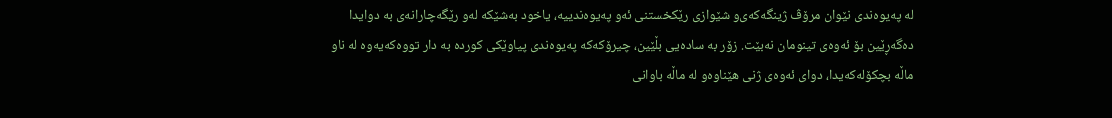له‌ په‌یوه‌ندی‌ نێوان مرۆڤ ژینگه‌كه‌ی‌‌و شێوازی‌ رێكخستنی‌ ئه‌و په‌یوه‌ندییه‌، یاخود به‌شێكه‌ له‌و رێگه‌چارانه‌ی‌ به‌ دوایدا ده‌گه‌ڕێین بۆ ئه‌وه‌ی‌ تینومان نه‌بێت. زۆر به‌ ساده‌یی بڵێین، چیرۆكه‌كه‌ په‌یوه‌ندی‌ پیاوێكی‌ كورده‌ به‌ دار تووه‌كه‌یه‌وه‌ له‌ ناو ماڵه‌ بچكۆله‌كه‌یدا، دوای‌ ئه‌وه‌ی‌ ژنی‌ هێناوه‌‌و له‌ ماڵه‌ باوانی‌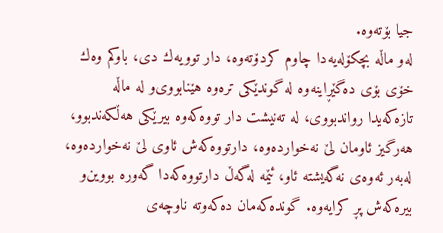جیا بۆته‌وه‌.
له‌و ماڵه‌ بچكۆله‌یه‌دا چاوم كردۆته‌وه‌، دار توویه‌ك دی‌، باوكم وه‌ك خۆی‌ بۆی‌ ده‌گێڕاینه‌وه‌ له‌ گوندێكی‌ تره‌وه‌ هێنابووی‌‌و له‌ ماڵه‌ تازه‌كه‌یدا رواندبووی‌، له‌ ته‌نیشت دار تووه‌كه‌وه‌ بیرێكی‌ هه‌ڵكه‌ندبوو، هه‌رگیز ئاومان لێ نه‌خوارده‌وه‌، دارتووه‌كه‌ش ئاوی‌ لێ نه‌خوارده‌وه‌، له‌به‌ر ئه‌وه‌ی‌ نه‌گه‌یشته‌ ئاو، ئێمه‌ له‌گه‌ڵ دارتووه‌كه‌دا گه‌وره‌ بووین‌و بیره‌كه‌ش پڕ كرایه‌وه‌. گونده‌كه‌مان ده‌كه‌وته‌ ناوچه‌ی‌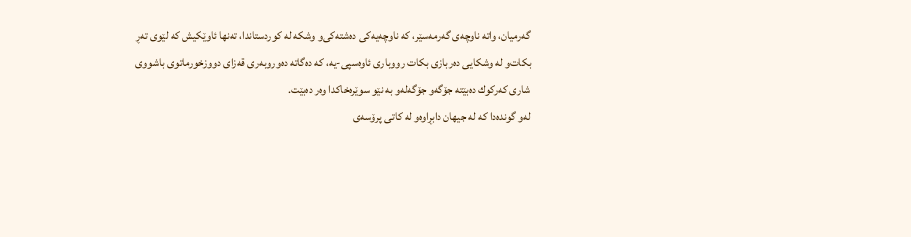گه‌رمیان، واته‌ ناوچه‌ی‌ گه‌رمه‌سێر، كه‌ ناوچه‌یه‌كی‌ ده‌شته‌كی‌‌و وشكه‌ له‌ كوردستاندا، ته‌نها ئاوێكیش كه‌ لێوی‌ ته‌ڕ بكات‌و له‌ وشكایی ده‌ربازی‌ بكات رووباری‌ ئاوه‌سپی‌-یه‌، كه‌ ده‌گاته‌ ده‌وروبه‌ری‌ قه‌زای‌ دووزخورماتوی‌ باشووی‌ شاری‌ كه‌ركوك ده‌بێته‌ جۆگه‌‌و جۆگه‌له‌‌و به‌ نێو سوێره‌خاكدا وه‌ر ده‌بێت.
له‌و گونده‌دا كه‌ له‌ جیهان دابڕاوه‌‌و له‌ كاتی‌ پرۆسه‌ی‌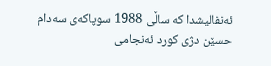ئه‌نفالیشدا كه‌ ساڵی‌ 1988 سوپاكه‌ی‌ سه‌دام حسێن دژی‌ كورد ئه‌نجامی‌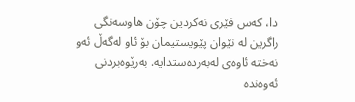دا، كه‌س فێری‌ نه‌كردین چۆن هاوسه‌نگی‌ راگرین له‌ نێوان پێویستیمان بۆ ئاو له‌گه‌ڵ ئه‌و نه‌خته‌ ئاوه‌ی‌ له‌به‌رده‌ستدایه‌. به‌رێوه‌بردنی‌ ئه‌وه‌نده‌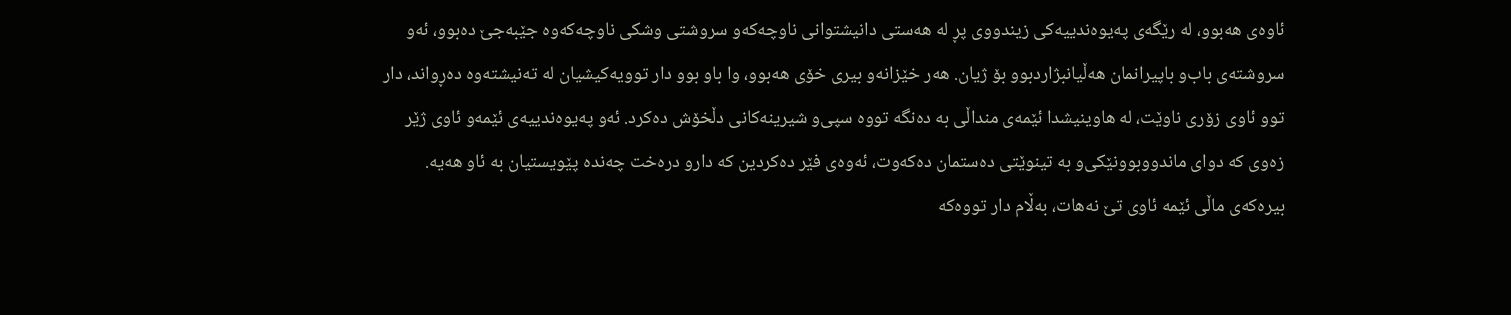ئاوه‌ی‌ هه‌بوو، له‌ رێگه‌ی‌ په‌یوه‌ندییه‌كی‌ زیندووی‌ پڕ له‌ هه‌ستی‌ دانیشتوانی‌ ناوچه‌كه‌‌و سروشتی‌ وشكی‌ ناوچه‌كه‌وه‌ جێبه‌جێ ده‌بوو، ئه‌و سروشته‌ی‌ باب‌و باپیرانمان هه‌ڵیانبژاردبوو بۆ ژیان. هه‌ر خێزانه‌‌و بیری‌ خۆی‌ هه‌بوو، وا باو بوو دار توویه‌كیشیان له‌ ته‌نیشته‌وه‌ ده‌ڕواند، دار توو ئاوی‌ زۆری‌ ناوێت، له‌ هاوینیشدا ئێمه‌ی‌ منداڵی‌ به‌ ده‌نگه‌ تووه‌ سپی‌‌و شیرینه‌كانی‌ دڵخۆش ده‌كرد. ئه‌و په‌یوه‌ندییه‌ی‌ ئێمه‌و ئاوی‌ ژێر زه‌وی‌ كه‌ دوای‌ ماندووبوونێكی‌‌و به‌ تینوێتی‌ ده‌ستمان ده‌كه‌وت، ئه‌وه‌ی‌ فێر ده‌كردین كه‌ دار‌و دره‌خت چه‌نده‌ پێویستیان به‌ ئاو هه‌یه‌.
بیره‌كه‌ی‌ ماڵی‌ ئێمه‌ ئاوی‌ تێ نه‌هات، به‌ڵام دار تووه‌كه‌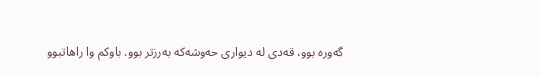گه‌وره‌ بوو، قه‌دی‌ له‌ دیواری‌ حه‌وشه‌كه‌ به‌رزتر بوو. باوكم وا راهاتبوو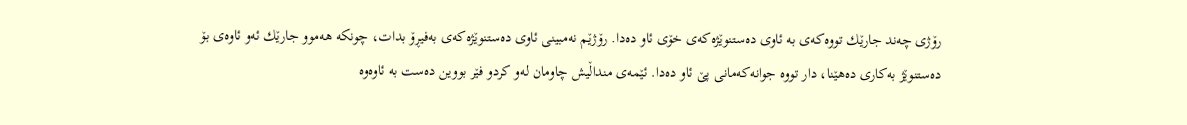رۆژی‌ چه‌ند جارێك تووه‌كه‌ی‌ به‌ ئاوی‌ ده‌ستنوێژه‌كه‌ی‌ خۆی‌ ئاو ده‌دا. رۆژێم نه‌مبینی‌ ئاوی‌ ده‌ستنوێژه‌كه‌ی‌ به‌فیڕۆ بدات، چونكه‌ هه‌موو جارێك ئه‌و ئاوه‌ی‌ بۆ ده‌ستنوێژ به‌كاری‌ ده‌هێنا، دار تووه‌ جوانه‌كه‌مانی‌ پێ ئاو ده‌دا. ئێمه‌ی‌ منداڵیش چاومان له‌و كرد‌و فێر بووین ده‌ست به‌ ئاوه‌وه‌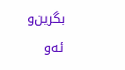بگرین‌و ئه‌و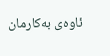ئاوه‌ی‌ به‌كارمان